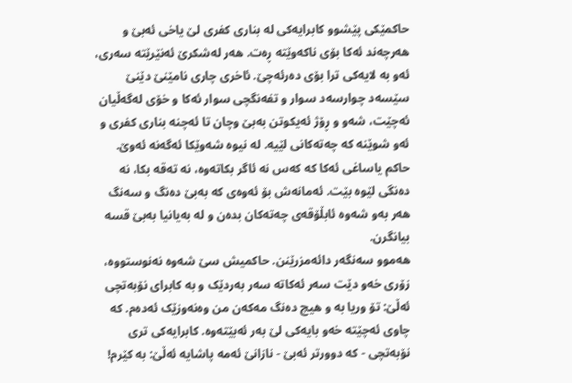حاکمێکی پێشوو کابرایەکی لە بناری کفری لێ یاخی ئەبێ و هەرچەند ئەکا بۆی ناکەوێتە ڕەت. هەر لەشکرێ ئەنێرێتە سەری، ئەو بە لایەکی ترا بۆی دەرئەچێ. ئاخری چاری نامێنێ دێنێ سێسەد چوارسەد سوار و تفەنگچی سوار ئەکا و خۆی لەگەڵیان ئەچێت، شەو و ڕۆژ ئەیکوتن بەبێ وچان تا ئەچنە بناری کفری و ئەو شوێنە کە چەتەکانی لێیە. لە نیوە شەوێکا ئەگەنە ئەوێ. حاکم یاساغی ئەکا کە کەس نە ئاگر بکاتەوە، نە تەقە بکا، نە دەنگی لێوە بێت. ئەمانەش بۆ ئەوەی کە بەبێ دەنگ و سەنگ هەر بەو شەوە ئابڵۆقەی چەتەکان بدەن و لە بەیانیا بەبێ قسە بیانگرن.
هەموو سەنگەر دائەمزرێنن. حاکمیش سێ شەوە نەنوستووە، زۆری خەو دێت سەر ئەکاتە سەر بەردێک و بە کابرای نۆبەتچی ئەڵێ: تۆ وریا بە و هیچ دەنگ مەکەن من وەنەوزێک ئەدەم. کە چاوی ئەچێتە خەو بایەکی لێ بەر ئەبێتەوە. کابرایەکی تری نۆبەتچی - کە دوورتر ئەبێ - نازانێ ئەمە پاشایە ئەڵێ: بە کێرم!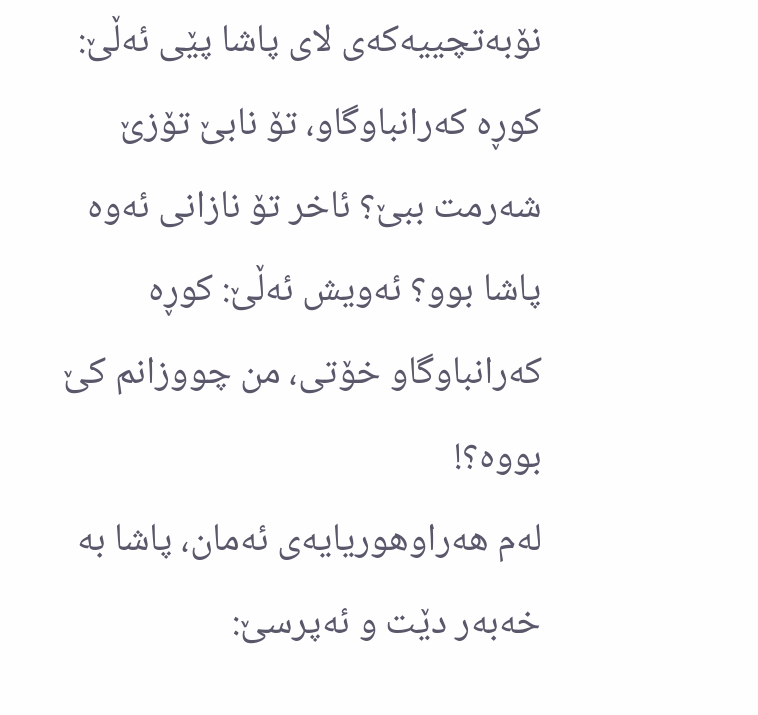نۆبەتچییەکەی لای پاشا پێی ئەڵێ: کوڕە کەرانباوگاو، تۆ نابێ تۆزێ شەرمت ببێ؟ ئاخر تۆ نازانی ئەوە پاشا بوو؟ ئەویش ئەڵێ: کوڕە کەرانباوگاو خۆتی، من چووزانم کێ بووە؟!
لەم هەراوهوریایەی ئەمان، پاشا بە خەبەر دێت و ئەپرسێ: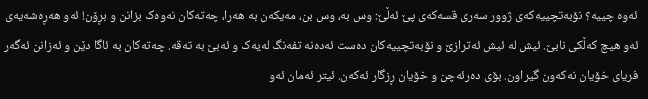ئەوە چییە؟ نۆبەتچییەکەی ژوور سەری قسەکەی پێ ئەڵێ: وس بە، وس بن، مەیکەن بە هەرا، چەتەکان نەوەک بزانن و بڕۆن! ئەو هەڕەشەیەی ئەو هیچ کەڵکی نابێ. ئیش لە ئیش ئەترازێ و نۆبەتچییەکان دەست ئەدەنە تفەنگ لەیەک و ئەبێ بە تەقە. چەتەکان بە ئاگا دێن و ئەزانن ئەگەر فریای خۆیان نەکەون گیراون. بۆی دەرئەچن و خۆیان ڕزگار ئەکەن. ئیتر ئەمان ئەو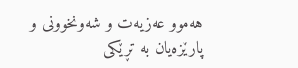هەموو عەزیەت و شەونخوونی و پارێزەیان بە تڕێکی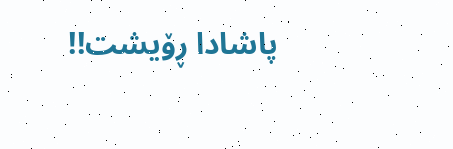پاشادا ڕۆیشت!!